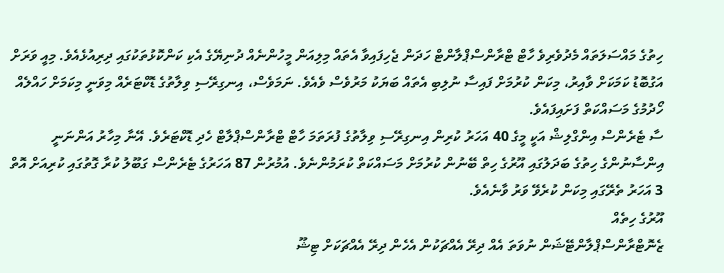ހިތުގެ މައްސަލަތައް މެދުވެރިވެ ހާޓް ޓްރާންސްޕްލާންޓް ހަދަން ޖެހިފައިވާ އެތައް މިލިއަން މީހުންނެއް ދުނިޔޭގެ އެކި ކަންކޮޅުތަކުގައި ދިރިއުޅެއެވެ. މިއީ ވަރަށް އަގުބޮޑު ކަމަކަށް ވާއިރު، މިކަން ކުރުމަށް ފައިސާ ނުލިބި އެތައް ބަޔަކު މަރުވެސް ވެއެވެ. ނަމަވެސް، އިނގިރޭސި ވިލާތުގެ ޑޮކްޓަރެއް މިވަނީ މިކަމަށް ހައްލެއް ހޯދުމުގެ މަސައްކަތް ފަށައިފައެވެ.
ސާ ޓެރެންސް އިންގްލިޝް އަކީ މީގެ 40 އަހަރު ކުރިން އިނގިރޭސި ވިލާތުގެ ފުރަތަމަ ހާޓް ޓްރާންސްޕްލާޓް ހެދި ޑޮކްޓަރެވެ. އޭނާ މިހާރު އަންނަނީ އިންސާނުންގެ ހިތުގެ ބަދަލުގައި އޫރުގެ ހިތް ބޭނުން ކުރުމަށް މަސައްކަތް ކުރަމުންނެވެ. އުމުރުން 87 އަހަރުގެ ޓެރެންސް ގަބޫލު ކުރާ ގޮތުގައި ކުރިއަށް އޮތް 3 އަހަރު ތެރޭގައި މިކަން ކުރެވޭ ވަރު ވާނެއެވެ.
އޫރުގެ ހިތެއް
ޒެނޮޓްރާންސްޕްލާންޓޭޝަން ނުވަތަ އެއް ދިރޭ އެއްޗަކުން އެހެން ދިރޭ އެއްޗަކަށް ޓިޝޫ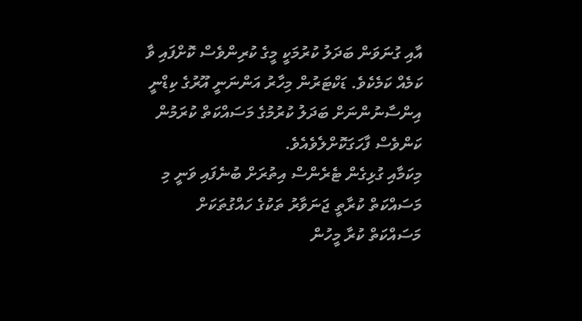އާއި ގުނަވަން ބަދަލު ކުރުމަކީ މީގެ ކުރިންވެސް ކޮށްފައި ވާ ކަމެއް ކަމެކެވެ. ޑަކްޓަރުން މިހާރު އަންނަނީ އޫރުގެ ކިޑްނީ އިންސާނުންނަށް ބަދަލު ކުރުމުގެ މަސައްކަތް ކުރަމުން ކަންވެސް ފާހަގަކޮށްލެވެއެވެ.
މިކަމާއި ގުޅިގެން ޓެރެންސް އިތުރަށް ބުނެފައި ވަނީ މި މަސައްކަތް ކުރާތީ ޖަނަވާރު ތަކުގެ ހައްގުތަކަށް މަސައްކަތް ކުރާ މީހުން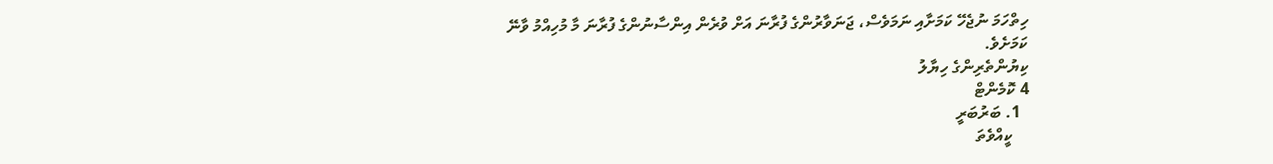ހިތްހަމަ ނުޖެހޭ ކަމަށާއި ނަމަވެސް، ޖަނަވާރުންގެ ފުރާނަ އަށް ވުރެން އިންސާނުންގެ ފުރާނަ މާ މުހިއްމު ވާނޭ ކަމަށެވެ.
ކިޔުންތެރިންގެ ހިޔާލު
4 ކޮމެންޓް
  1. ބަރުބަރީ
    ކީއްވެތަ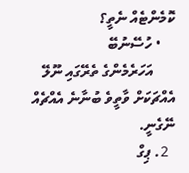ކޮމެންޓެއް ނެތީ؟
    • ހުސޭނުބޭ
      އަހަރެމެންގެ ތެރޭގައި ނޫލޭ އެއްޗަކަށް ވާތީވެ ބުނާނެ އެއްޗެއް ނޭގެނީ.
  2. ޕިގް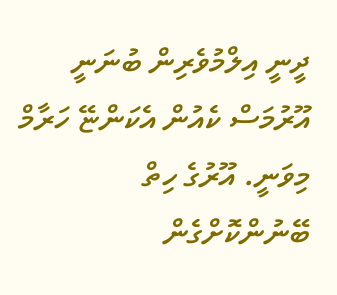ދީނީ އިލްމުވެރިން ބުނަނީ އޫރުމަސް ކެއުން އެކަންޏޭ ހަރާމް މިވަނީ. އޫރުގެ ހިތް ބޭނުންކޮށްގެން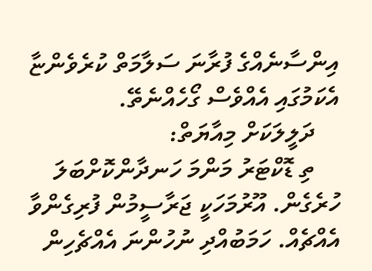އިންސާނެއްގެ ފުރާނަ ސަލާމަތް ކުރެވެންޏާ އެކަމުގައި އެއްވެސް ގޯހެއްނެތޭ.
    ދަލީލަކަށް މިއާޔަތް:
    ތި ޑޮކްޓަރު މަންމަ ހަނދާންކޮށްބަލަ ހުރެގެން. އޫރުމަހަކީ ޖަރާސީމުން ފުރިގެންވާ އެއްޗެއް. ހަމަބުއްދި ނުހުންނަ އެއްޗެހިން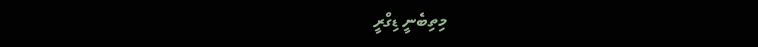މިތިބެނީ ޑިގްރީ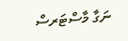ނަގާ މާސްޓަރސް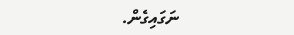ނަގައިގެން.